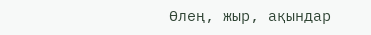Өлең, жыр, ақындар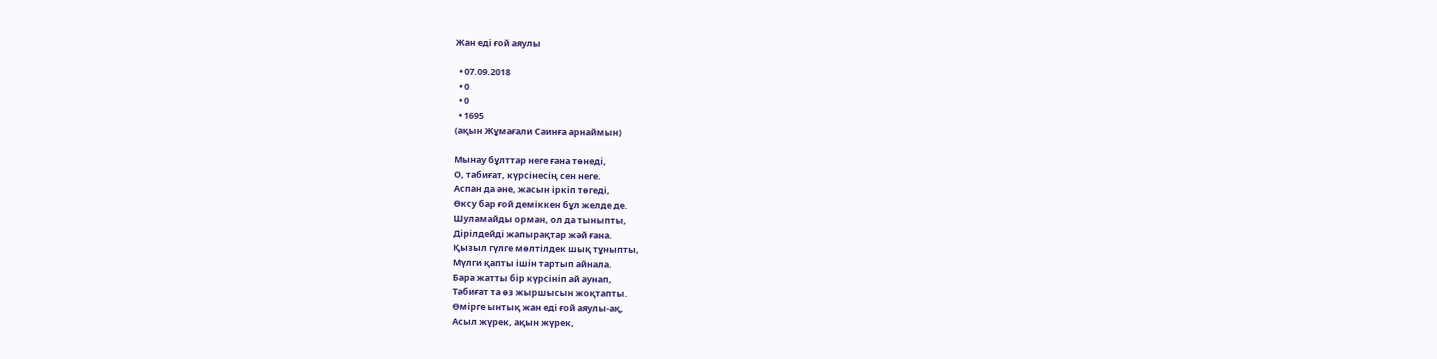Жан еді ғой аяулы

  • 07.09.2018
  • 0
  • 0
  • 1695
(ақын Жұмағали Саинға арнаймын)

Мынау бұлттар неге ғана төнеді,
О, табиғат, күрсінесің сен неге.
Аспан да әне, жасын іркіп төгеді,
Өксу бар ғой деміккен бұл желде де.
Шуламайды орман, ол да тыныпты,
Дірілдейді жапырақтар жәй ғана.
Қызыл гүлге мөлтілдек шық тұныпты,
Мүлги қапты ішін тартып айнала.
Бара жатты бір күрсініп ай аунап,
Табиғат та өз жыршысын жоқтапты.
Өмірге ынтық жан еді ғой аяулы-ақ,
Асыл жүрек, ақын жүрек,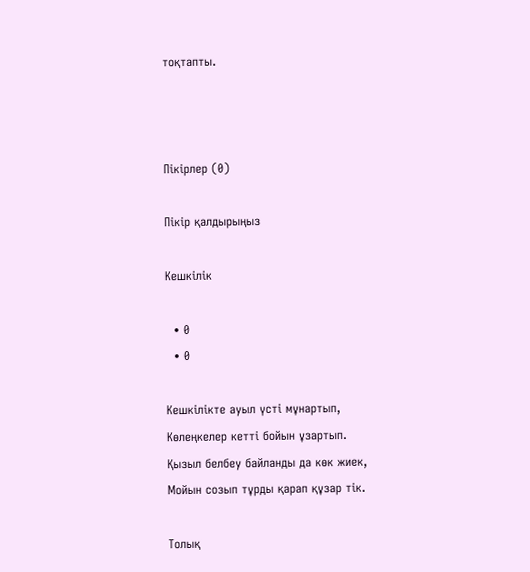тоқтапты.



Пікірлер (0)

Пікір қалдырыңыз

Кешкілік

  • 0
  • 0

Кешкілікте ауыл үсті мұнартып,
Көлеңкелер кетті бойын ұзартып.
Қызыл белбеу байланды да көк жиек,
Мойын созып тұрды қарап құзар тік.

Толық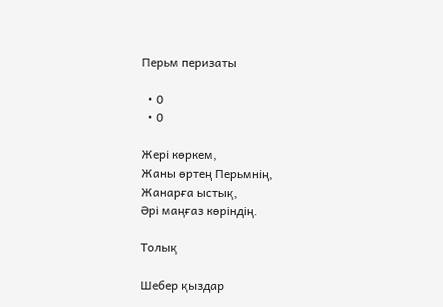Перьм перизаты

  • 0
  • 0

Жері көркем,
Жаны өртең Перьмнің,
Жанарға ыстық,
Әрі маңғаз көріндің.

Толық

Шебер қыздар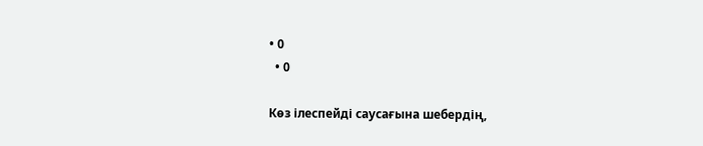• 0
  • 0

Көз ілеспейді саусағына шебердің,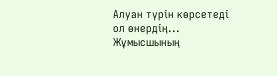Алуан түрін көрсетеді ол өнердің...
Жұмысшының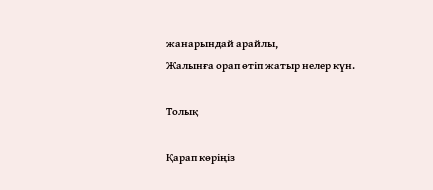жанарындай арайлы,
Жалынға орап өтіп жатыр нелер күн.

Толық

Қарап көріңіз